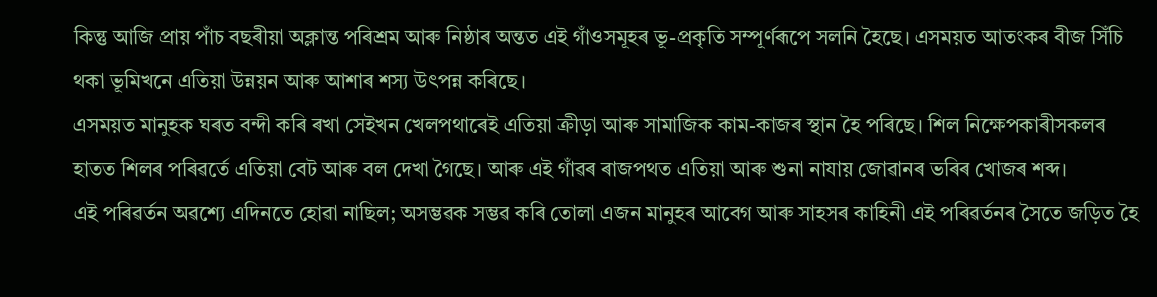কিন্তু আজি প্ৰায় পাঁচ বছৰীয়া অক্লান্ত পৰিশ্ৰম আৰু নিষ্ঠাৰ অন্তত এই গাঁওসমূহৰ ভূ-প্ৰকৃতি সম্পূৰ্ণৰূপে সলনি হৈছে। এসময়ত আতংকৰ বীজ সিঁচি থকা ভূমিখনে এতিয়া উন্নয়ন আৰু আশাৰ শস্য উৎপন্ন কৰিছে।
এসময়ত মানুহক ঘৰত বন্দী কৰি ৰখা সেইখন খেলপথাৰেই এতিয়া ক্ৰীড়া আৰু সামাজিক কাম-কাজৰ স্থান হৈ পৰিছে। শিল নিক্ষেপকাৰীসকলৰ হাতত শিলৰ পৰিৱৰ্তে এতিয়া বেট আৰু বল দেখা গৈছে। আৰু এই গাঁৱৰ ৰাজপথত এতিয়া আৰু শুনা নাযায় জোৱানৰ ভৰিৰ খোজৰ শব্দ।
এই পৰিৱৰ্তন অৱশ্যে এদিনতে হোৱা নাছিল; অসম্ভৱক সম্ভৱ কৰি তোলা এজন মানুহৰ আবেগ আৰু সাহসৰ কাহিনী এই পৰিৱৰ্তনৰ সৈতে জড়িত হৈ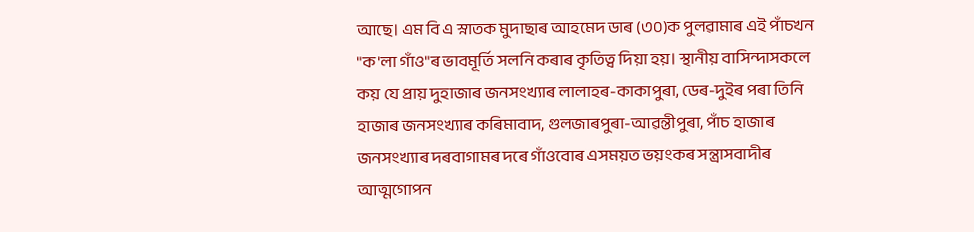আছে। এম বি এ স্নাতক মুদাছাৰ আহমেদ ডাৰ (৩০)ক পুলৱামাৰ এই পাঁচখন "ক'লা গাঁও"ৰ ভাবমূৰ্তি সলনি কৰাৰ কৃতিত্ব দিয়া হয়। স্থানীয় বাসিন্দাসকলে কয় যে প্ৰায় দুহাজাৰ জনসংখ্যাৰ লালাহৰ-কাকাপুৰা, ডেৰ-দুইৰ পৰা তিনি হাজাৰ জনসংখ্যাৰ কৰিমাবাদ, গুলজাৰপুৰা-আৱন্তীপুৰা, পাঁচ হাজাৰ জনসংখ্যাৰ দৰবাগামৰ দৰে গাঁওবোৰ এসময়ত ভয়ংকৰ সন্ত্ৰাসবাদীৰ আত্মগোপন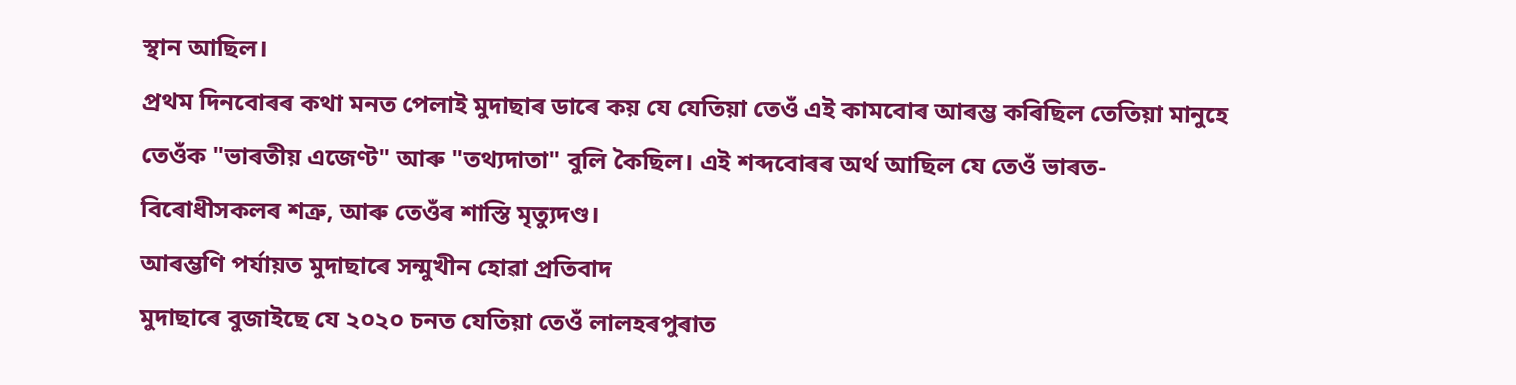স্থান আছিল।
প্ৰথম দিনবোৰৰ কথা মনত পেলাই মুদাছাৰ ডাৰে কয় যে যেতিয়া তেওঁ এই কামবোৰ আৰম্ভ কৰিছিল তেতিয়া মানুহে তেওঁক "ভাৰতীয় এজেণ্ট" আৰু "তথ্যদাতা" বুলি কৈছিল। এই শব্দবোৰৰ অৰ্থ আছিল যে তেওঁ ভাৰত-বিৰোধীসকলৰ শত্ৰু, আৰু তেওঁৰ শাস্তি মৃত্যুদণ্ড।
আৰম্ভণি পৰ্যায়ত মুদাছাৰে সন্মুখীন হোৱা প্ৰতিবাদ
মুদাছাৰে বুজাইছে যে ২০২০ চনত যেতিয়া তেওঁ লালহৰপুৰাত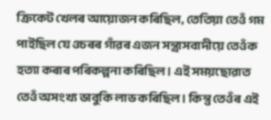ক্ৰিকেট খেলৰ আয়োজন কৰিছিল, তেতিয়া তেওঁ গম পাইছিল যে ওচৰৰ গাঁৱৰ এজন সন্ত্ৰাসবাদীয়ে তেওঁক হত্যা কৰাৰ পৰিকল্পনা কৰিছিল। এই সময়ছোৱাত তেওঁ অসংখ্য ভাবুকি লাভ কৰিছিল। কিন্তু তেওঁৰ এই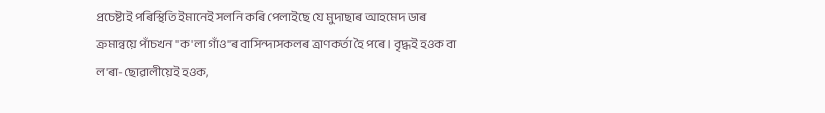প্ৰচেষ্টাই পৰিস্থিতি ইমানেই সলনি কৰি পেলাইছে যে মুদাছাৰ আহমেদ ডাৰ ক্ৰমান্বয়ে পাঁচখন "ক'লা গাঁও"ৰ বাসিন্দাসকলৰ ত্ৰাণকৰ্তা হৈ পৰে। বৃদ্ধই হওক বা ল'ৰা-ছোৱালীয়েই হওক,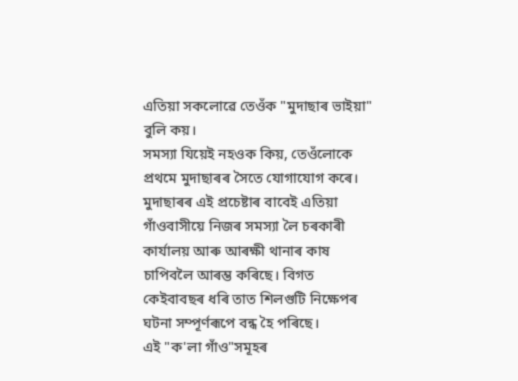এতিয়া সকলোৱে তেওঁক "মুদাছাৰ ভাইয়া" বুলি কয়।
সমস্যা যিয়েই নহওক কিয়, তেওঁলোকে প্ৰথমে মুদাছাৰৰ সৈতে যোগাযোগ কৰে। মুদাছাৰৰ এই প্ৰচেষ্টাৰ বাবেই এতিয়া গাঁওবাসীয়ে নিজৰ সমস্যা লৈ চৰকাৰী কাৰ্যালয় আৰু আৰক্ষী থানাৰ কাষ চাপিবলৈ আৰম্ভ কৰিছে। বিগত কেইবাবছৰ ধৰি তাত শিলগুটি নিক্ষেপৰ ঘটনা সম্পূৰ্ণৰূপে বন্ধ হৈ পৰিছে।
এই "ক'লা গাঁও"সমূহৰ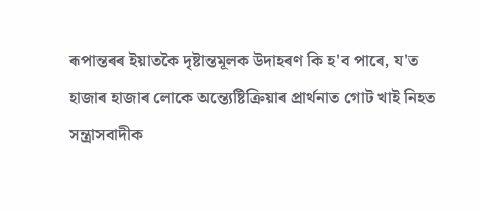ৰূপান্তৰৰ ইয়াতকৈ দৃষ্টান্তমূলক উদাহৰণ কি হ'ব পাৰে, য'ত হাজাৰ হাজাৰ লোকে অন্ত্যেষ্টিক্ৰিয়াৰ প্ৰাৰ্থনাত গোট খাই নিহত সন্ত্ৰাসবাদীক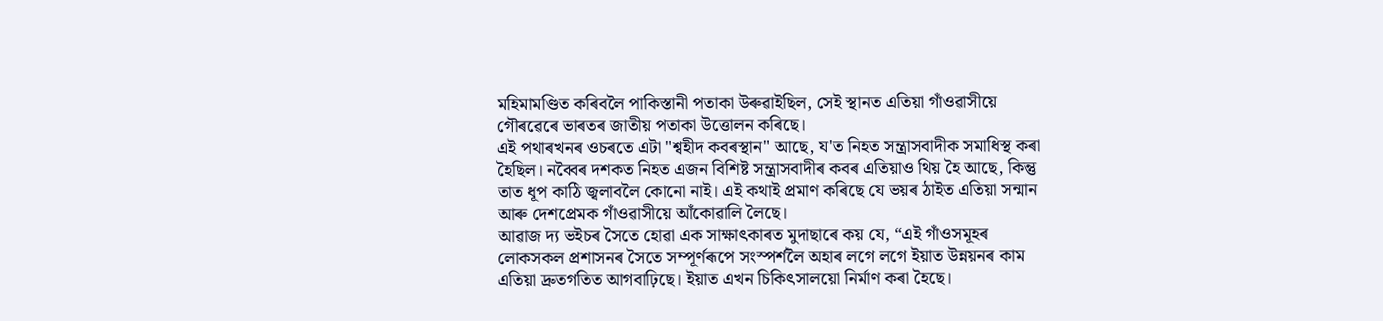মহিমামণ্ডিত কৰিবলৈ পাকিস্তানী পতাকা উৰুৱাইছিল, সেই স্থানত এতিয়া গাঁওৱাসীয়ে গৌৰৱেৰে ভাৰতৰ জাতীয় পতাকা উত্তোলন কৰিছে।
এই পথাৰখনৰ ওচৰতে এটা "শ্বহীদ কবৰস্থান" আছে, য'ত নিহত সন্ত্ৰাসবাদীক সমাধিস্থ কৰা হৈছিল। নব্বৈৰ দশকত নিহত এজন বিশিষ্ট সন্ত্ৰাসবাদীৰ কবৰ এতিয়াও থিয় হৈ আছে, কিন্তু তাত ধূপ কাঠি জ্বলাবলৈ কোনো নাই। এই কথাই প্ৰমাণ কৰিছে যে ভয়ৰ ঠাইত এতিয়া সন্মান আৰু দেশপ্ৰেমক গাঁওৱাসীয়ে আঁকোৱালি লৈছে।
আৱাজ দ্য ভইচৰ সৈতে হোৱা এক সাক্ষাৎকাৰত মুদাছাৰে কয় যে, “এই গাঁওসমূহৰ লোকসকল প্ৰশাসনৰ সৈতে সম্পূৰ্ণৰূপে সংস্পৰ্শলৈ অহাৰ লগে লগে ইয়াত উন্নয়নৰ কাম এতিয়া দ্ৰুতগতিত আগবাঢ়িছে। ইয়াত এখন চিকিৎসালয়ো নিৰ্মাণ কৰা হৈছে।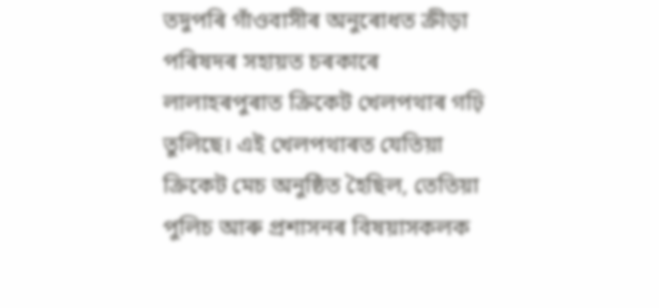তদুপৰি গাঁওবাসীৰ অনুৰোধত ক্ৰীড়া পৰিষদৰ সহায়ত চৰকাৰে লালাহৰপুৰাত ক্ৰিকেট খেলপথাৰ গঢ়ি তুলিছে। এই খেলপথাৰত যেতিয়া ক্ৰিকেট মেচ অনুষ্ঠিত হৈছিল, তেতিয়া পুলিচ আৰু প্ৰশাসনৰ বিষয়াসকলক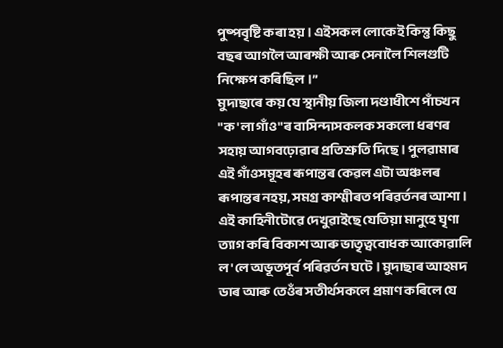পুষ্পবৃষ্টি কৰা হয়। এইসকল লোকেই কিন্তু কিছু বছৰ আগলৈ আৰক্ষী আৰু সেনালৈ শিলগুটি নিক্ষেপ কৰিছিল।”
মুদাছাৰে কয় যে স্থানীয় জিলা দণ্ডাধীশে পাঁচখন "ক'লা গাঁও"ৰ বাসিন্দাসকলক সকলো ধৰণৰ সহায় আগবঢ়োৱাৰ প্ৰতিশ্ৰুতি দিছে। পুলৱামাৰ এই গাঁওসমূহৰ ৰূপান্তৰ কেৱল এটা অঞ্চলৰ ৰূপান্তৰ নহয়, সমগ্ৰ কাশ্মীৰত পৰিৱৰ্তনৰ আশা।
এই কাহিনীটোৱে দেখুৱাইছে যেতিয়া মানুহে ঘৃণা ত্যাগ কৰি বিকাশ আৰু ভাতৃত্ববোধক আকোৱালি ল'লে অভূতপূৰ্ব পৰিৱৰ্তন ঘটে। মুদাছাৰ আহমদ ডাৰ আৰু তেওঁৰ সতীৰ্থসকলে প্ৰমাণ কৰিলে যে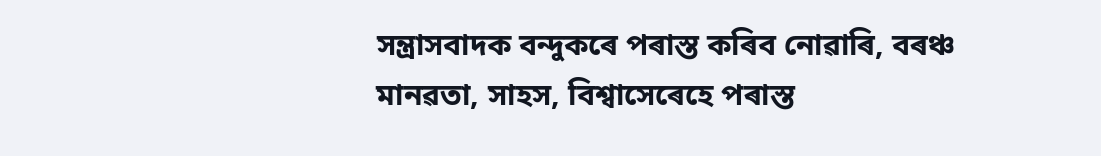সন্ত্ৰাসবাদক বন্দুকৰে পৰাস্ত কৰিব নোৱাৰি, বৰঞ্চ মানৱতা, সাহস, বিশ্বাসেৰেহে পৰাস্ত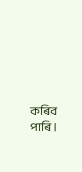কৰিব পাৰি।